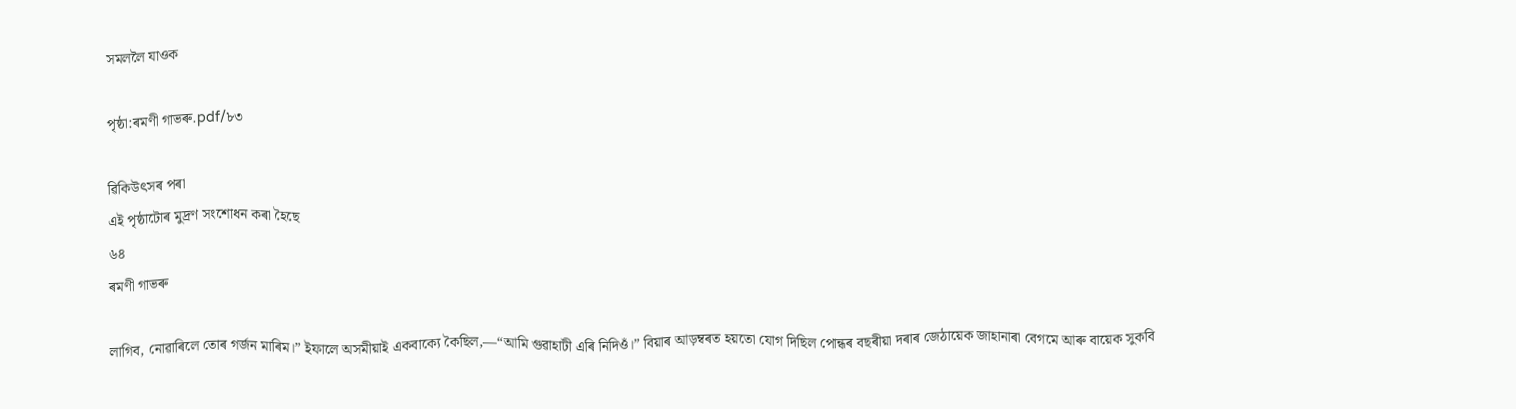সমললৈ যাওক

পৃষ্ঠা:ৰমণী গাভৰু.pdf/৮৩

ৱিকিউৎসৰ পৰা
এই পৃষ্ঠাটোৰ মুদ্ৰণ সংশোধন কৰা হৈছে
৬৪
ৰমণী গাভৰু

লাগিব, নোৱাৰিলে তোৰ গৰ্জন মাৰিম।” ইফালে অসমীয়াই একবাক্যে কৈছিল,—“আমি গুৱাহাটী এৰি নিদিওঁ।” বিয়াৰ আড়ম্বৰত হয়তো যোগ দিছিল পোন্ধৰ বছৰীয়া দৰাৰ জেঠায়েক জাহানাৰা বেগমে আৰু বায়েক সুকবি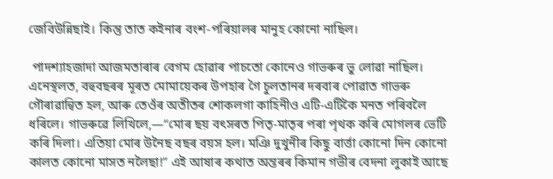জেবিউন্নিছাই। কিন্তু তাত কইনাৰ বংশ-পৰিয়ালৰ মানুহ কোনো নাছিল।

 পাদশ্যাহজাদা আজমতাৰাৰ বেগম হোৱাৰ পাচতো কোনেও গাভৰুৰ ভু লোৱা নাছিল। এনেস্থলত, বহুবছৰৰ মূৰত মোমায়েকৰ উপহাৰ গৈ চুলতানৰ দৰবাৰ পোৱাত গাভৰু গৌৰাৱান্বিত হল, আৰু তেওঁৰ অতীতৰ শোকলগা কাহিনীও এটি-এটিকৈ মনত পৰিবলৈ ধৰিলে। গাভৰুৱে লিখিলে,—“মোৰ ছয় বৎসৰত পিতৃ-মাতৃৰ পৰা পৃথক কৰি মোগলৰ ভেটি কৰি দিলা। এতিয়া মোৰ উনৈছ বছৰ বয়স হল। মঞি দুখুনীৰ কিছু বাৰ্ত্তা কোনো দিন কোনো কালত কোনো মাসত নলৈছা!” এই আষাৰ কথাত অন্তৰৰ কিমান গভীৰ বেদনা লুকাই আছে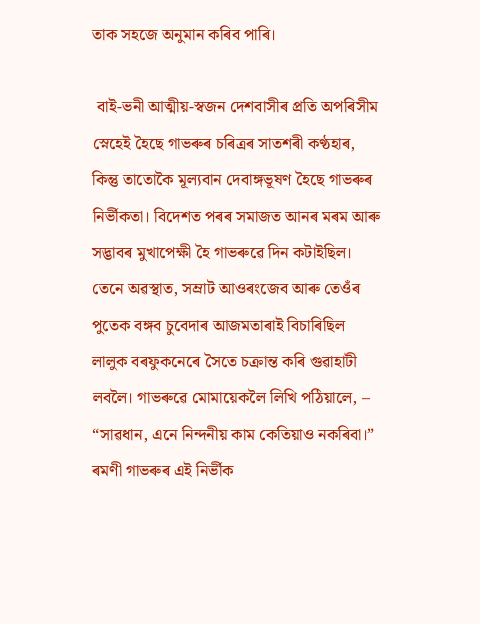তাক সহজে অনুমান কৰিব পাৰি।

 বাই-ভনী আত্মীয়-স্বজন দেশবাসীৰ প্ৰতি অপৰিসীম স্নেহেই হৈছে গাভৰুৰ চৰিত্ৰৰ সাতশৰী কণ্ঠহাৰ, কিন্তু তাতোকৈ মূল্যবান দেবাঙ্গভূষণ হৈছে গাভৰুৰ নিৰ্ভীকতা। বিদেশত পৰৰ সমাজত আনৰ মৰম আৰু সদ্ভাবৰ মুখাপেক্ষী হৈ গাভৰুৱে দিন কটাইছিল। তেনে অৱস্থাত, সম্ৰাট আওৰংজেব আৰু তেওঁৰ পুতেক বঙ্গব চুবেদাৰ আজমতাৰাই বিচাৰিছিল লালুক বৰফুকনেৰে সৈতে চক্ৰান্ত কৰি গুৱাহাটী লবলৈ। গাভৰুৱে মোমায়েকলৈ লিখি পঠিয়ালে, – “সাৱধান, এনে নিন্দনীয় কাম কেতিয়াও নকৰিবা।” ৰমণী গাভৰুৰ এই নিৰ্ভীক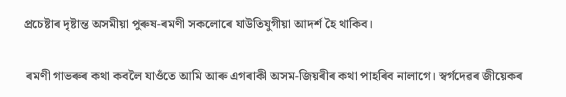প্ৰচেষ্টাৰ দৃষ্টান্ত অসমীয়া পুৰুষ-ৰমণী সকলোৰে যাউতিযুগীয়া আদৰ্শ হৈ থাকিব।

 ৰমণী গাভৰুৰ কথা কবলৈ যাওঁতে আমি আৰু এগৰাকী অসম-জিয়ৰীৰ কথা পাহৰিব নালাগে। স্বৰ্গদেৱৰ জীয়েকৰ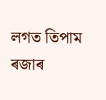লগত তিপাম ৰজাৰ